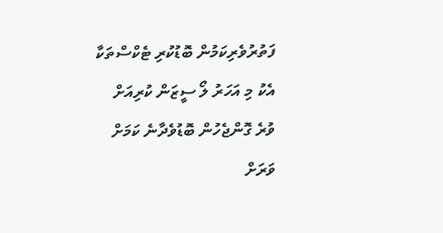ފަތުރުވެރިކަމުން ބޮޑުކުރި ޓެކްސްތަކާ އެކު މި އަހަރު ލޯ ސީޒަން ކުރިއަށް ވުރެ ގޮންޖެހުން ބޮޑުވެދާނެ ކަމަށް ވަރަށް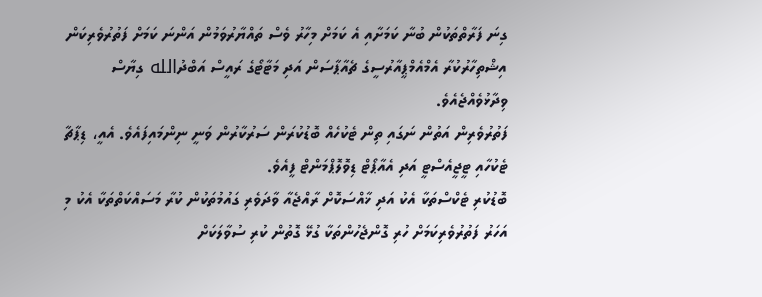ގިނަ ފަރާތްތަކުން ބުނާ ކަމަށާއި އެ ކަމަށް މިހާރު ވެސް ތައްޔާރުވަމުން އަންނަ ކަމަށް ފަތުރުވެރިކަން އިޝްތިހާރުކުރާ އެމްއެމްޕީއާރުސީގެ ޗެއާޕާސަން އަދި މަޓާޓޯގެ ރައީސް އަބްދުالله ގިޔާސް ވިދާޅުވެއްޖެއެވެ.
ފަތުރުވެރިން އަތުން ނަގައި ތިން ޓެކުހެއް ބޮޑުކުރަން ސަރުކާރުން ވަނީ ނިންމައިފައެވެ. އެއީ، ޑިޕާޗާ ޓެކުހާއި ޓީޖީއެސްޓީ އަދި އެއާޕޯޓް ޑިވޮލޮޕްމަންޓް ފީއެވެ.
ބޮޑުކުރި ޓެކްސްތަކާ އެކު އަދި ޚާއްސަކޮށް ރާއްޖެއާ ވާދަވެރި ގައުމުތަކުން ކުރާ މަސައްކަތްތަކާ އެކު މި އަހަރު ފަތުރުވެރިކަމަށް ހުރި ގޮންޖެހުންތަކާ ގުޅޭ ގޮތުން ކުރި ސުވާލަކަށް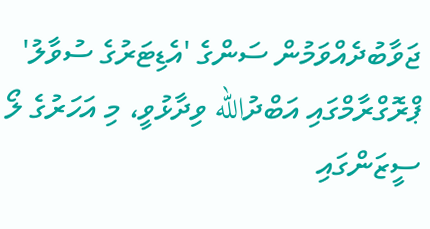ޖަވާބުދެއްވަމުން ސަންގެ 'އެޑިޓަރުގެ ސުވާލު' ޕްރޮގްރާމްގައި އަބްދުالله ވިދާޅުވީ، މި އަހަރުގެ ލޯ ސީޒަންގައި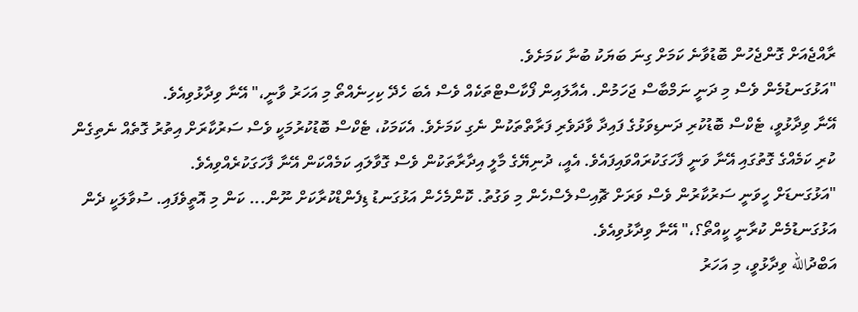ރާއްޖެއަށް ގޮންޖެހުން ބޮޑުވާނެ ކަމަށް ގިނަ ބަޔަކު ބުނާ ކަމަށެވެ.
"އަޅުގަނޑުމެން ވެސް މި ދަނީ ނަމްބާސް ޖަހަމުން. އެއާލައިން ފޯކާސްޓްތަކެއް ވެސް އެބަ ހެދޭ ކިހިނެއްތޯ މި އަހަރު ވާނީ،" އޭނާ ވިދާޅުވިއެވެ.
އޭނާ ވިދާޅުވީ، ޓެކްސް ބޮޑުކުރި ދަނޑިވަޅުގެ ފައިދާ ވާދަވެރި ފަރާތްތަކުން ނެގި ކަމަށެވެ. އެކަމަކު، ޓެކްސް ބޮޑުކުރުމަކީ ވެސް ސަރުކާރަށް އިތުރު ގޮތެއް ނެތިގެން ކުރި ކަމެއްގެ ގޮތުގައި އޭނާ ވަނީ ފާހަގަކުރައްވައިފައެވެ. އެއީ، ދުނިޔޭގެ މާލީ އިދާރާތަކުން ވެސް ގޮވާލައި ކަމެއްކަން އޭނާ ފާހަގަކުރެއްވިއެވެ.
"އަޅުގަނޑަށް ހީވަނީ ސަރުކާރުން ވެސް ވަރަށް ޗޮއިސްލެސްހެން މި ވަގުތު. ކޮންމެހެން އަޅުގަނޑު ޑިފެންޑްކުރާކަށް ނޫން... ކަން މި އޮތީވެފައި. ސުވާލަކީ ދެން އަޅުގަނޑުމެން ކުރާނީ ކީއްތޯ؟،" އޭނާ ވިދާޅުވިއެވެ.
އަބްދުالله ވިދާޅުވީ، މި އަހަރު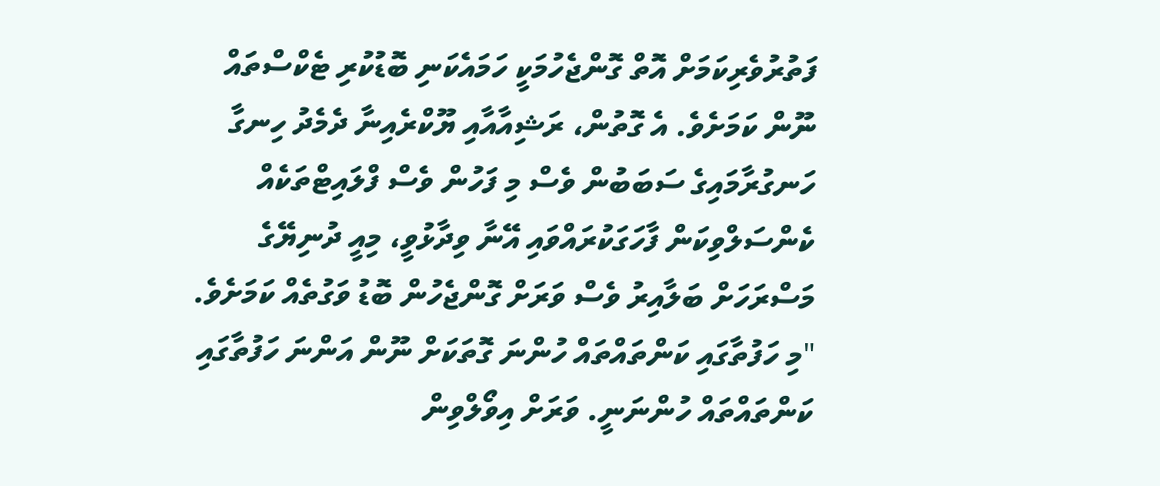ފަތުރުވެރިކަމަށް އޮތް ގޮންޖެހުމަކީ ހަމައެކަނި ބޮޑުކުރި ޓެކްސްތައް ނޫން ކަމަށެވެ. އެ ގޮތުން، ރަޝިއާއާއި ޔޫކްރެއިނާ ދެމެދު ހިނގާ ހަނގުރާމައިގެ ސަބަބުން ވެސް މި ފަހުން ވެސް ފްލައިޓްތަކެއް ކެންސަލްވިކަން ފާހަގަކުރައްވައި އޭނާ ވިދާޅުވީ، މިއީ ދުނިޔޭގެ މަސްރަހަށް ބަލާއިރު ވެސް ވަރަށް ގޮންޖެހުން ބޮޑު ވަގުތެއް ކަމަށެވެ.
"މި ހަފުތާގައި ކަންތައްތައް ހުންނަ ގޮތަކަށް ނޫން އަންނަ ހަފުތާގައި ކަންތައްތައް ހުންނަނީ. ވަރަށް އިވޯލްވިން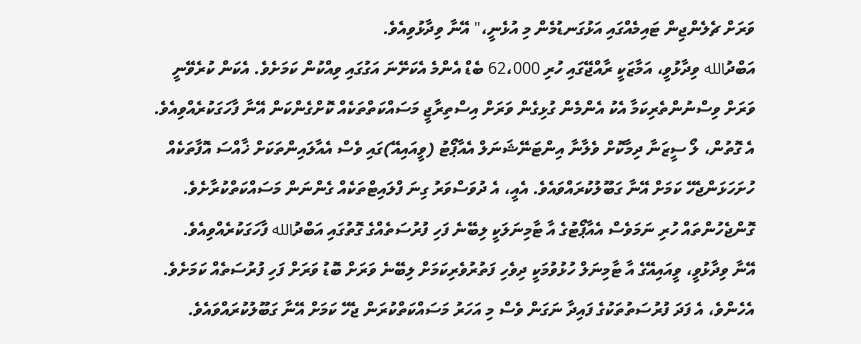ވަރަށް ޗެލެންޖިން ޓައިމެއްގައި އަޅުގަނޑުމެން މި އުޅެނީ،" އޭނާ ވިދާޅުވިއެވެ.
އަބްދުالله ވިދާޅުވީ، އަމާޒަކީ ރާއްޖޭގައި ހުރި 62،000 ބެޑް އެންމެ އެކަށޭނަ އަގުގައި ވިއްކުން ކަމަށެވެ. އެކަން ކުރެވޭނީ ވަރަށް ވިސްނުންތެރިކަމާ އެކު އެންމެން ގުޅިގެން ވަރަށް އިސްތިރާޖީ މަސައްކަތްތަކެއް ކޮށްގެންކަން އޭނާ ފާހަގަކުރެއްވިއެވެ.
އެ ގޮތުން، ލޯ ސީޒަނާ ދިމާކޮށް ވެލާނާ އިންޓަނޭޝަނަލް އެއާޕޯޓު (ވީއައިއޭ)ގައި ވެސް އެއާލައިންތަކަށް ޚާއްސަ އޮފާތަކެއް ހުށަހަޅަންޖެހޭ ކަމަށް އޭނާ ގަބޫލުކުރައްވައެވެ. އެއީ، އެ ދުވަސްވަރު ގިނަ ފްލައިޓްތަކެއް ގެންނަން މަސައްކަތްކުރާށެވެ.
ގޮންޖެހުންތައް ހުރި ނަމަވެސް އެއާޕޯޓުގެ އާ ޓާމިނަލަކީ ލިބޭނެ ފަހި ފުރުސަތެއްގެ ގޮތުގައި އަބްދުالله ފާހަގަކުރެއްވިއެވެ.
އޭނާ ވިދާޅުވީ، ވީއައިއޭގެ އާ ޓާމިނަލް ހުޅުވުމަކީ ދިވެހި ފަތުރުވެރިކަމަށް ލިބޭނެ ވަރަށް ބޮޑު ވަރަށް ފަހި ފުރުސަތެއް ކަމަށެވެ. އެހެންވެ، އެ ފަދަ ފުރުސަތުތަކުގެ ފައިދާ ނަގަން ވެސް މި އަހަރު މަސައްކަތްކުރަން ޖެހޭ ކަމަށް އޭނާ ގަބޫލުކުރައްވައެވެ.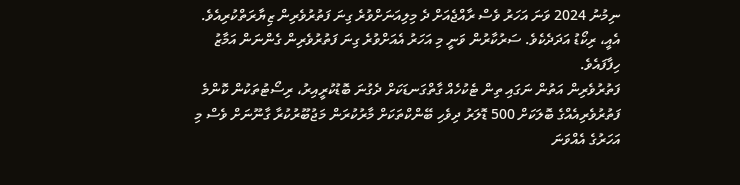ނިމުނު 2024 ވަނަ އަހަރު ވެސް ރާއްޖެއަށް ދެ މިލިއަނަށްވުރެ ގިނަ ފަތުރުވެރިން ޒިޔާރަތްކުރިއެވެ. އެއީ، ރިކޯޑު އަދަދެކެވެ. ސަރުކާރުން ވަނީ މި އަހަރު އެއަށްވުރެ ގިނަ ފަތުރުވެރިން ގެންނަން އަމާޒު ހިފާފައެވެ.
ފަތުރުވެރިން އަތުން ނަގައި ތިން ޓެކުހެއް ގާތްގަނޑަކަށް ދެގުނަ ބޮޑުކުރީއިރު، ރިސޯޓުތަކުން ކޮންމެ ފަތުރުވެރިއެއްގެ ބޮލަކަށް 500 ޑޮލަރު ދިވެހި ބޭންކްތަކަށް މާރުކުރަން މަޖުބޫރުކުރާ ގާނޫނަށް ވެސް މި އަހަރުގެ އެއްވަނަ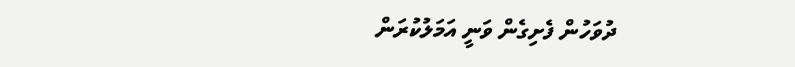ދުވަހުން ފެށިގެން ވަނީ އަމަލުކުރަން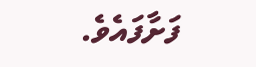ފަށާފައެވެ.